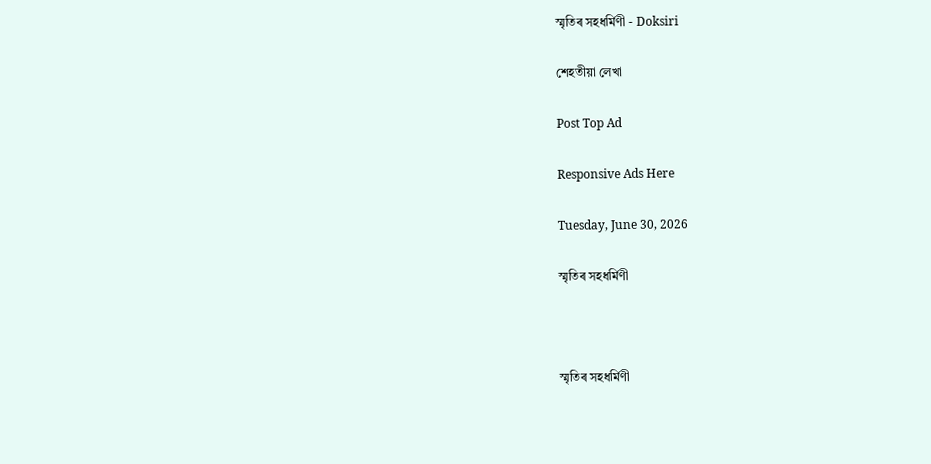স্মৃতিৰ সহধৰ্মিণী - Doksiri

শেহতীয়া লেখা

Post Top Ad

Responsive Ads Here

Tuesday, June 30, 2026

স্মৃতিৰ সহধৰ্মিণী



স্মৃতিৰ সহধৰ্মিণী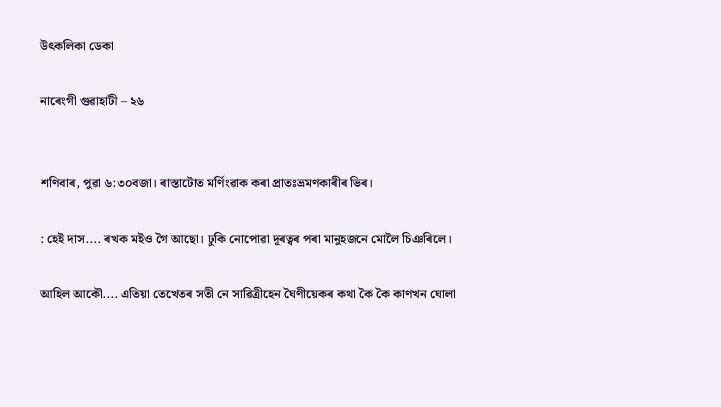উৎকলিকা ডেকা

নাৰেংগী গুৱাহাটী – ২৬


শণিবাৰ, পুৱা ৬:৩০বজা। ৰাস্তাটোত মৰ্ণিংৱাক কৰা প্ৰাতঃভ্ৰমণকাৰীৰ ভিৰ।

: হেই দাস.... ৰখক মইও গৈ আছো। ঢুকি নোপোৱা দূৰত্বৰ পৰা মানুহজনে মোলৈ চিঞৰিলে।

আহিল আকৌ.... এতিয়া তেখেতৰ সতী নে সাৱিত্ৰীহেন ঘৈণীয়েকৰ কথা কৈ কৈ কাণখন ঘোলা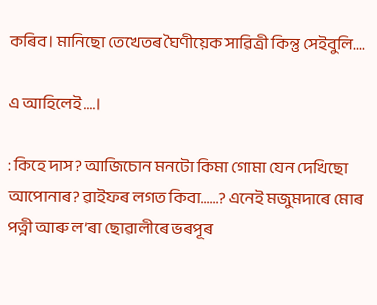কৰিব। মানিছো তেখেতৰ ঘৈণীয়েক সাৱিত্ৰী কিন্তু সেইবুলি....

এ আহিলেই....।

: কিহে দাস? আজিচোন মনটো কিমা গোমা যেন দেখিছো আপোনাৰ? ৱাইফৰ লগত কিবা......? এনেই মজুমদাৰে মোৰ পত্নী আৰু ল’ৰা ছোৱালীৰে ভৰপূৰ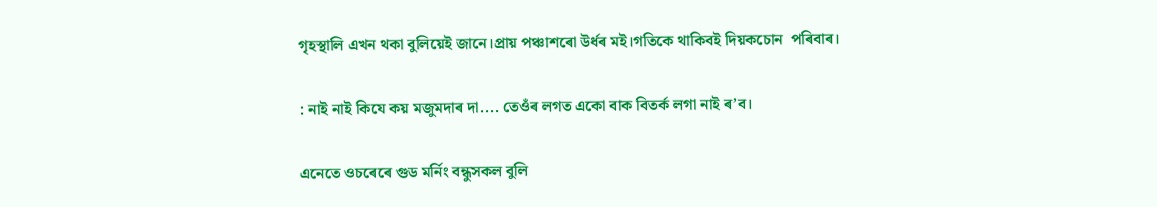গৃহস্থালি এখন থকা বুলিয়েই জানে।প্ৰায় পঞ্চাশৰো উৰ্ধৰ মই।গতিকে থাকিবই দিয়কচোন  পৰিবাৰ।

: নাই নাই কিযে কয় মজুমদাৰ দা.... তেওঁৰ লগত একো বাক বিতৰ্ক লগা নাই ৰ’ব।

এনেতে ওচৰেৰে গুড মৰ্নিং বন্ধুসকল বুলি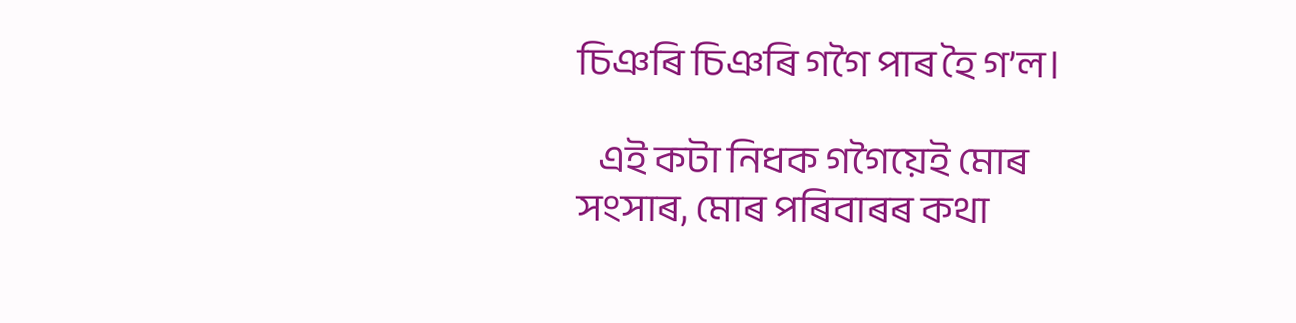চিঞৰি চিঞৰি গগৈ পাৰ হৈ গ’ল।

   এই কটা নিধক গগৈয়েই মোৰ সংসাৰ, মোৰ পৰিবাৰৰ কথা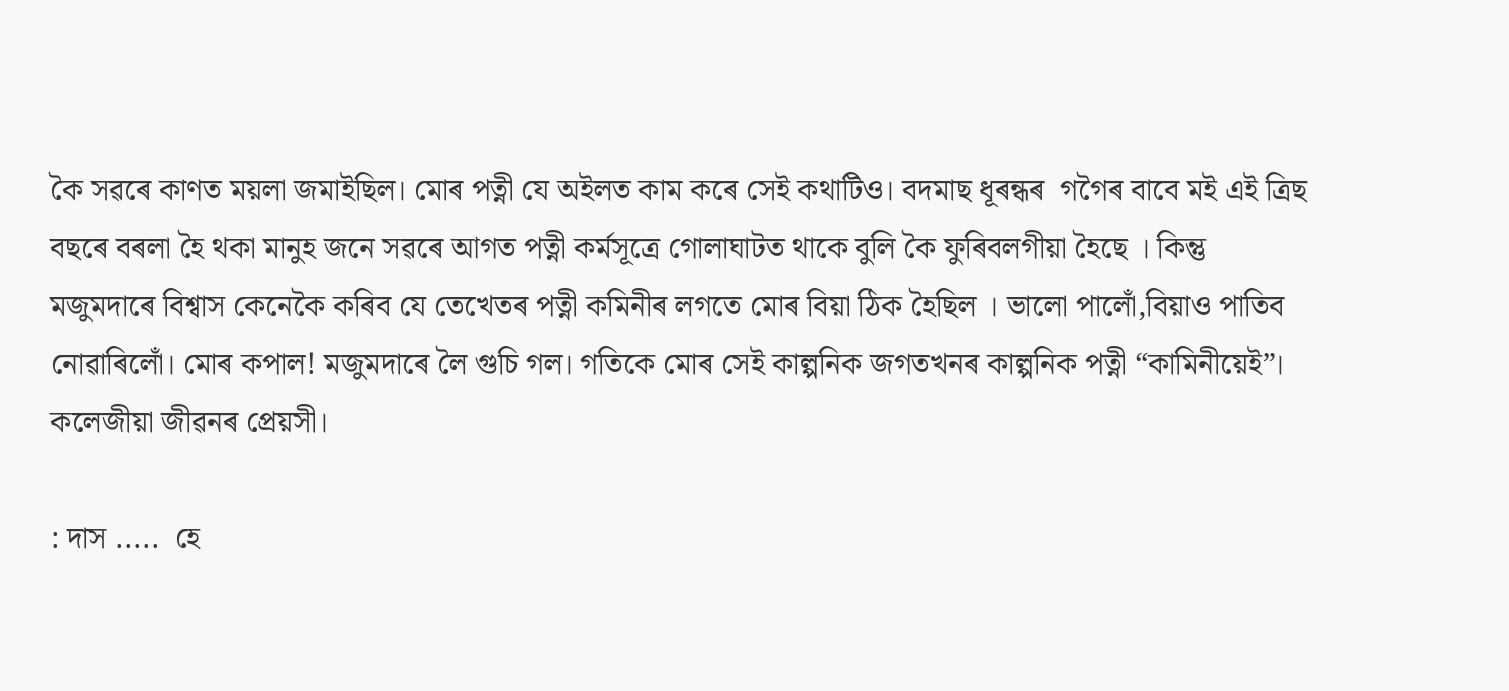কৈ সৱৰে কাণত ময়লা জমাইছিল। মোৰ পত্নী যে অইলত কাম কৰে সেই কথাটিও। বদমাছ ধূৰন্ধৰ  গগৈৰ বাবে মই এই ত্ৰিছ বছৰে বৰলা হৈ থকা মানুহ জনে সৱৰে আগত পত্নী কৰ্মসূত্ৰে গোলাঘাটত থাকে বুলি কৈ ফুৰিবলগীয়া হৈছে । কিন্তু মজুমদাৰে বিশ্বাস কেনেকৈ কৰিব যে তেখেতৰ পত্নী কমিনীৰ লগতে মোৰ বিয়া ঠিক হৈছিল । ভালো পালোঁ,বিয়াও পাতিব নোৱাৰিলোঁ। মোৰ কপাল! মজুমদাৰে লৈ গুচি গল। গতিকে মোৰ সেই কাল্পনিক জগতখনৰ কাল্পনিক পত্নী “কামিনীয়েই”। কলেজীয়া জীৱনৰ প্ৰেয়সী।

: দাস .....  হে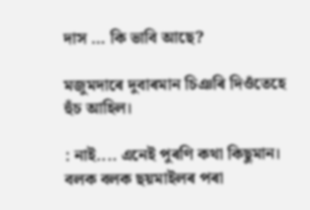দাস … কি ভাবি আছে?

মজুমদাৰে দুবাৰমান চিঞৰি দিওঁতেহে হুঁচ আহিল।

: নাই.... এনেই পুৰণি কথা কিছুমান। বলক বলক ছয়মাইলৰ পৰা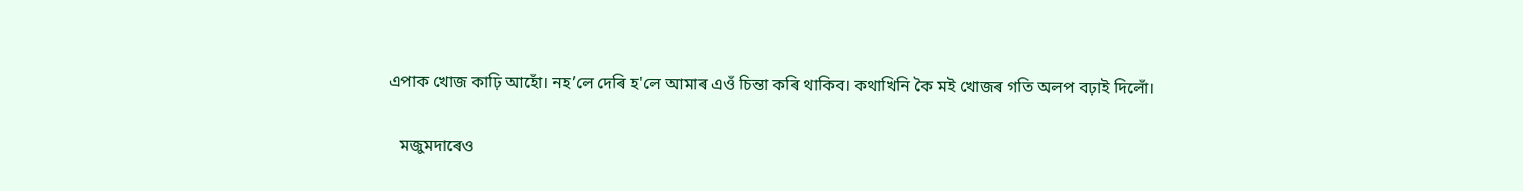এপাক খোজ কাঢ়ি আহোঁ। নহ’লে দেৰি হ'লে আমাৰ এওঁ চিন্তা কৰি থাকিব। কথাখিনি কৈ মই খোজৰ গতি অলপ বঢ়াই দিলোঁ।

   মজুমদাৰেও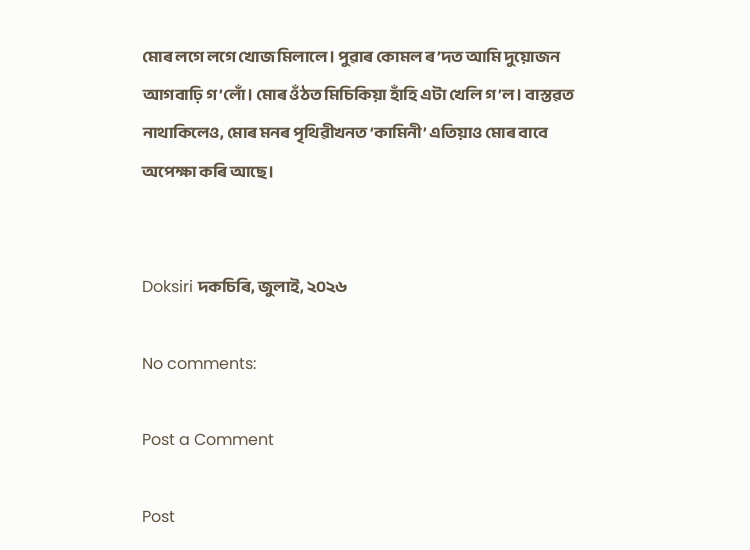মোৰ লগে লগে খোজ মিলালে। পুৱাৰ কোমল ৰ’দত আমি দুয়োজন আগবাঢ়ি গ’লোঁ। মোৰ ওঁঠত মিচিকিয়া হাঁহি এটা খেলি গ’ল। বাস্তৱত নাথাকিলেও, মোৰ মনৰ পৃথিৱীখনত ‘কামিনী’ এতিয়াও মোৰ বাবে অপেক্ষা কৰি আছে।


Doksiri দকচিৰি, জুলাই, ২০২৬

No comments:

Post a Comment

Post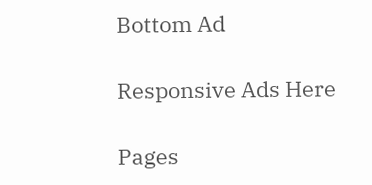Bottom Ad

Responsive Ads Here

Pages